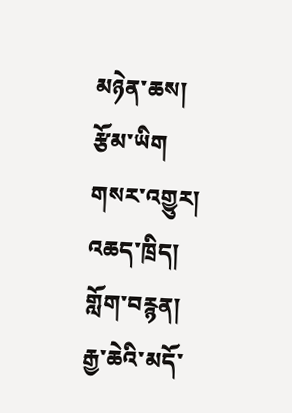མཉེན་ཆས།
རྩོམ་ཡིག
གསར་འགྱུར།
འཆད་ཁྲིད།
གློག་བརྙན།
རྒྱ་ཆེའི་མདོ་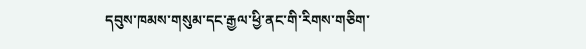དབུས་ཁམས་གསུམ་དང་རྒྱལ་ཕྱི་ནང་གི་རིགས་གཅིག་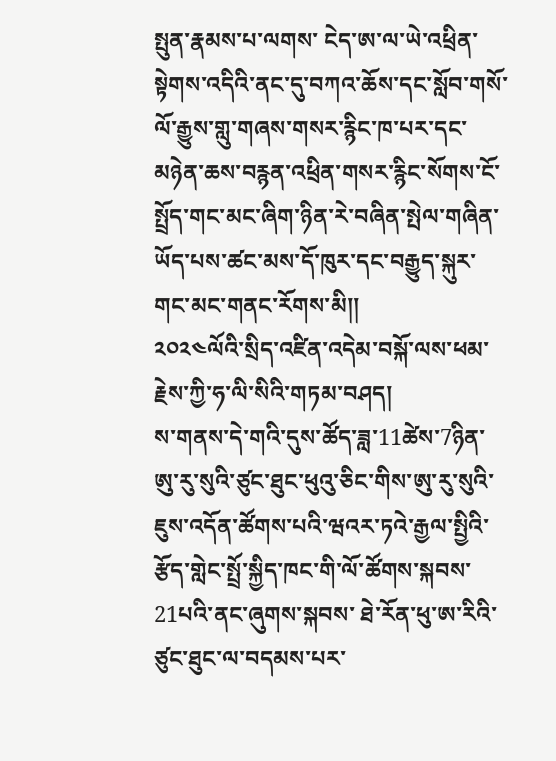སྤུན་རྣམས་པ་ལགས་ ངེད་ཨ་ལ་ཡེ་འཕྲིན་སྟེགས་འདིའི་ནང་དུ་བཀའ་ཆོས་དང་སློབ་གསོ་ལོ་རྒྱུས་གླུ་གཞས་གསར་རྙིང་ཁ་པར་དང་མཉེན་ཆས་བརྙན་འཕྲིན་གསར་རྙིང་སོགས་ངོ་སྤྲོད་གང་མང་ཞིག་ཉིན་རེ་བཞིན་སྤེལ་གཞིན་ཡོད་པས་ཚང་མས་དོ་ཁུར་དང་བརྒྱུད་སྐུར་གང་མང་གནང་རོགས་མི།།
༢༠༢༤ལོའི་སྲིད་འཛིན་འདེམ་བསྐོ་ལས་ཕམ་རྗེས་ཀྱི་ཧ་ལི་སིའི་གཏམ་བཤད།
ས་གནས་དེ་གའི་དུས་ཚོད་ཟླ་11ཚེས་7ཉིན་ཨུ་རུ་སུའི་ཙུང་ཐུང་ཕུའུ་ཅིང་གིས་ཨུ་རུ་སུའི་ཇུས་འདོན་ཚོགས་པའི་ཝའར་ཏའེ་རྒྱལ་སྤྱིའི་རྩོད་གླེང་སྤྲོ་སྐྱིད་ཁང་གི་ལོ་ཚོགས་སྐབས་21པའི་ནང་ཞུགས་སྐབས་ ཐེ་རོན་ཕུ་ཨ་རིའི་ཙུང་ཐུང་ལ་བདམས་པར་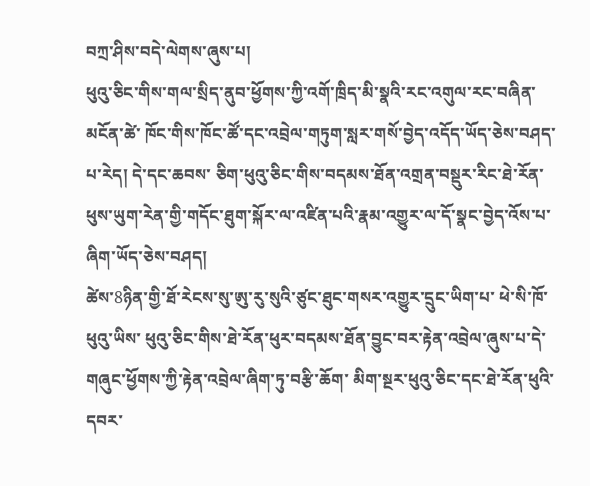བཀྲ་ཤིས་བདེ་ལེགས་ཞུས་པ།
ཕུའུ་ཅིང་གིས་གལ་སྲིད་ནུབ་ཕྱོགས་ཀྱི་འགོ་ཁྲིད་མི་སྣའི་རང་འགུལ་རང་བཞིན་མངོན་ཚེ་ ཁོང་གིས་ཁོང་ཚོ་དང་འབྲེལ་གཏུག་སླར་གསོ་བྱེད་འདོད་ཡོད་ཅེས་བཤད་པ་རེད། དེ་དང་ཆབས་ ཅིག་ཕུའུ་ཅིང་གིས་བདམས་ཐོན་འགྲན་བསྡུར་རིང་ཐེ་རོན་ཕུས་ཡུག་རེན་གྱི་གདོང་ཐུག་སྐོར་ལ་འཛིན་པའི་རྣམ་འགྱུར་ལ་དོ་སྣང་བྱེད་འོས་པ་ཞིག་ཡོད་ཅེས་བཤད།
ཚེས་8ཉིན་གྱི་ཐོ་རེངས་སུ་ཨུ་རུ་སུའི་ཙུང་ཐུང་གསར་འགྱུར་དྲུང་ཡིག་པ་ ཕེ་སི་ཁོ་ཕུའུ་ཡིས་ ཕུའུ་ཅིང་གིས་ཐེ་རོན་ཕུར་བདམས་ཐོན་བྱུང་བར་རྟེན་འབྲེལ་ཞུས་པ་དེ་གཞུང་ཕྱོགས་ཀྱི་རྟེན་འབྲེལ་ཞིག་ཏུ་བརྩི་ཆོག་ མིག་སྔར་ཕུའུ་ཅིང་དང་ཐེ་རོན་ཕུའི་དབར་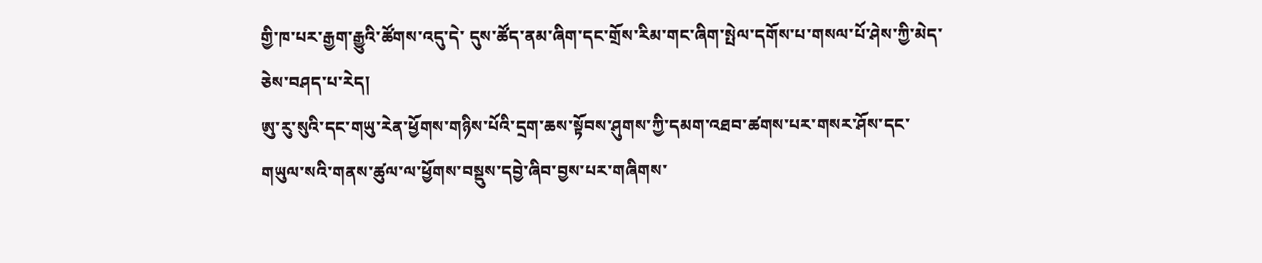གྱི་ཁ་པར་རྒྱག་རྒྱུའི་ཚོགས་འདུ་དེ་ དུས་ཚོད་ནམ་ཞིག་དང་གྲོས་རིམ་གང་ཞིག་སྤེལ་དགོས་པ་གསལ་པོ་ཤེས་ཀྱི་མེད་ཅེས་བཤད་པ་རེད།
ཨུ་རུ་སུའི་དང་གཡུ་རེན་ཕྱོགས་གཉིས་པོའི་དྲག་ཆས་སྟོབས་ཤུགས་ཀྱི་དམག་འཐབ་ཚགས་པར་གསར་ཤོས་དང་ གཡུལ་སའི་གནས་ཚུལ་ལ་ཕྱོགས་བསྡུས་དབྱེ་ཞིབ་བྱས་པར་གཞིགས་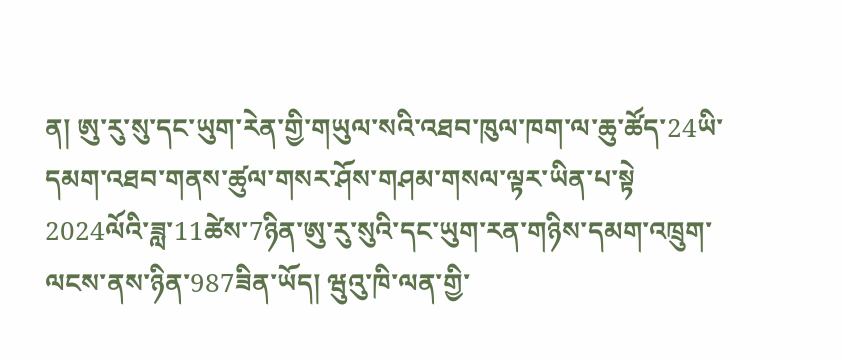ན། ཨུ་རུ་སུ་དང་ཡུག་རེན་གྱི་གཡུལ་སའི་འཐབ་ཁུལ་ཁག་ལ་ཆུ་ཚོད་24ཡི་དམག་འཐབ་གནས་ཚུལ་གསར་ཤོས་གཤམ་གསལ་ལྟར་ཡིན་པ་སྟེ
2024ལོའི་ཟླ་11ཚེས་7ཉིན་ཨུ་རུ་སུའི་དང་ཡུག་རན་གཉིས་དམག་འཁྲུག་ལངས་ནས་ཉིན་987ཟིན་ཡོད། ཝུའུ་ཁི་ལན་གྱི་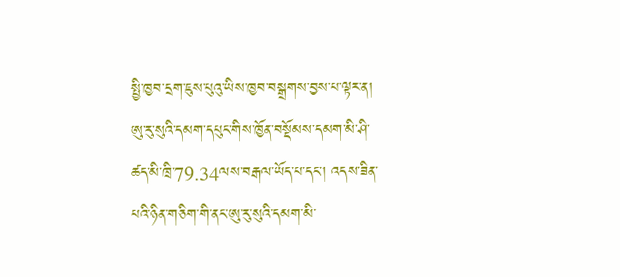སྤྱི་ཁྱབ་དྲག་ཇུས་པུའུ་ཡིས་ཁྱབ་བསྒྲགས་བྱས་པ་ལྟར་ན། ཨུ་རུ་སུའི་དམག་དཔུང་གིས་ཁྱོན་བསྡོམས་དམག་མི་ཤི་ཚད་མི་ཁྲི་79.34ལས་བརྒལ་ཡོད་པ་དང་། འདས་ཟིན་པའི་ཉིན་གཅིག་གི་ནང་ཨུ་རུ་སུའི་དམག་མི་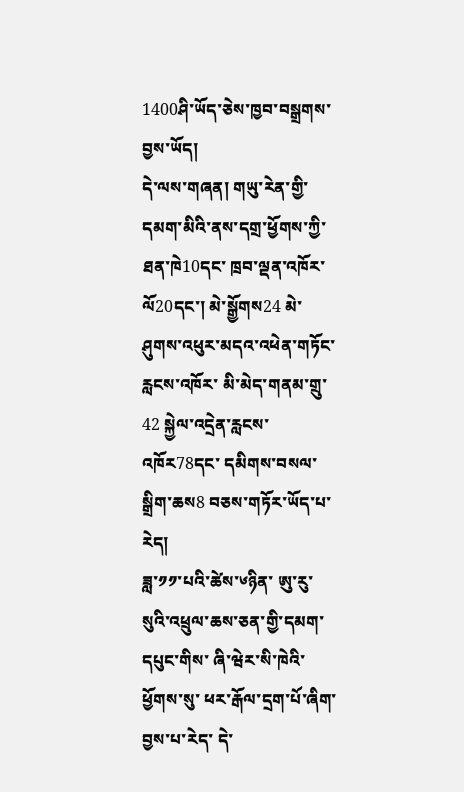1400ཤི་ཡོད་ཅེས་ཁྱབ་བསྒྲགས་བྱས་ཡོད།
དེ་ལས་གཞན། གཡུ་རེན་གྱི་དམག་མིའི་ནས་དགྲ་ཕྱོགས་ཀྱི་ཐན་ཁེ10དང་ ཁྲབ་ལྡན་འཁོར་ལོ20དང་། མེ་སྒྱོགས24 མེ་ཤུགས་འཕུར་མདའ་འཕེན་གཏོང་རླངས་འཁོར་ མི་མེད་གནམ་གྲུ་42 སྐྱེལ་འདྲེན་རླངས་འཁོར78དང་ དམིགས་བསལ་སྒྲིག་ཆས8 བཅས་གཏོར་ཡོད་པ་རེད།
ཟླ་༡༡་པའི་ཚེས་༦ཉིན་ ཨུ་རུ་སུའི་འཕྲུལ་ཆས་ཅན་གྱི་དམག་དཔུང་གིས་ ཞི་ཝེར་སི་ཁེའི་ཕྱོགས་སུ་ ཕར་རྒོལ་དྲག་པོ་ཞིག་བྱས་པ་རེད་ དེ་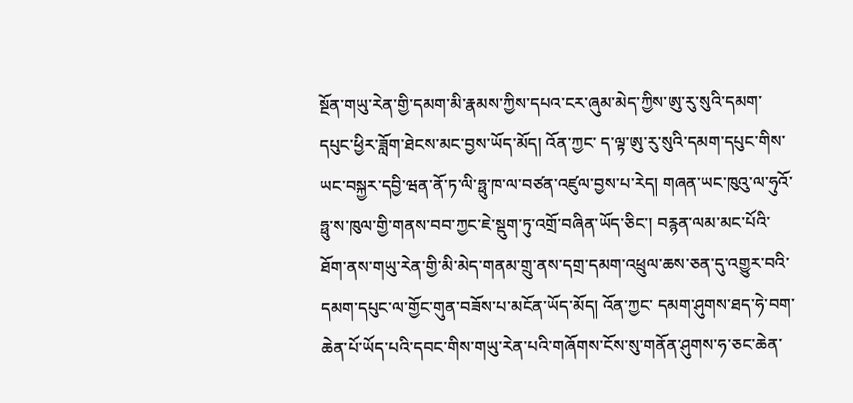སྔོན་གཡུ་རེན་གྱི་དམག་མི་རྣམས་ཀྱིས་དཔའ་ངར་ཞུམ་མེད་ཀྱིས་ཨུ་རུ་སུའི་དམག་དཔུང་ཕྱིར་ཟློག་ཐེངས་མང་བྱས་ཡོད་མོད། འོན་ཀྱང་ ད་ལྟ་ཨུ་རུ་སུའི་དམག་དཔུང་གིས་ཡང་བསྐྱར་དབྱི་ཝན་ནོ་ཏ་ལི་ཧྥུ་ཁ་ལ་བཙན་འཛུལ་བྱས་པ་རེད། གཞན་ཡང་ཁུའུ་ལ་ཧུའོ་ཧྥུ་ས་ཁུལ་གྱི་གནས་བབ་ཀྱང་ཇེ་སྡུག་ཏུ་འགྲོ་བཞིན་ཡོད་ཅིང་། བརྙན་ལམ་མང་པོའི་ཐོག་ནས་གཡུ་རེན་གྱི་མི་མེད་གནམ་གྲུ་ནས་དགྲ་དམག་འཕྲུལ་ཆས་ཅན་དུ་འགྱུར་བའི་ དམག་དཔུང་ལ་གྱོང་གུན་བཟོས་པ་མངོན་ཡོད་མོད། འོན་ཀྱང་ དམག་ཤུགས་ཐད་ཧེ་བག་ཆེན་པོ་ཡོད་པའི་དབང་གིས་གཡུ་རེན་པའི་གཞོགས་ངོས་སུ་གནོན་ཤུགས་ཧ་ཅང་ཆེན་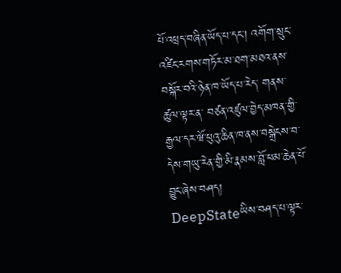པོ་འཕྲད་བཞིན་ཡོད་པ་དང་། འགོག་སྲུང་འཛིང་རགས་གཏོར་མ་ཐག་མཐའ་ནས་བསྐོར་བའི་ཉེན་ཁ་ཡོད་པ་རེད་ གནས་ཚུལ་ལྟར་ན་ བཙན་འཛུལ་བྱེད་མཁན་གྱི་རྒྱལ་དར་ཝོ་ཕུའུ་ཆིན་ཁ་ནས་བསྒྲེངས་བ་དེས་གཡུ་རེན་གྱི་མི་རྣམས་བློ་ཕམ་ཆེན་པོ་བྱུང་ཞེས་བཤད།
DeepStateཡིས་བཤད་པ་ལྟར་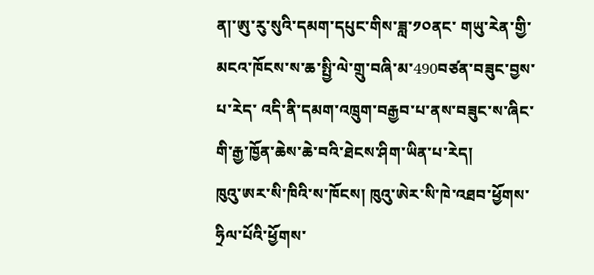ན།་ཨུ་རུ་སུའི་དམག་དཔུང་གིས་ཟླ་༡༠ནང་ གཡུ་རེན་གྱི་མངའ་ཁོངས་ས་ཆ་སྤྱི་ལེ་གྲུ་བཞི་མ་490བཙན་བཟུང་བྱས་པ་རེད་ འདི་ནི་དམག་འཁྲུག་བརྒྱབ་པ་ནས་བཟུང་ས་ཞིང་གི་རྒྱ་ཁྱོན་ཆེས་ཆེ་བའི་ཐེངས་ཤིག་ཡིན་པ་རེད།
ཁུའུ་ཨར་སི་ཁིའི་ས་ཁོངས། ཁུའུ་ཨེར་སི་ཁེ་འཐབ་ཕྱོགས་ཧྲིལ་པོའི་ཕྱོགས་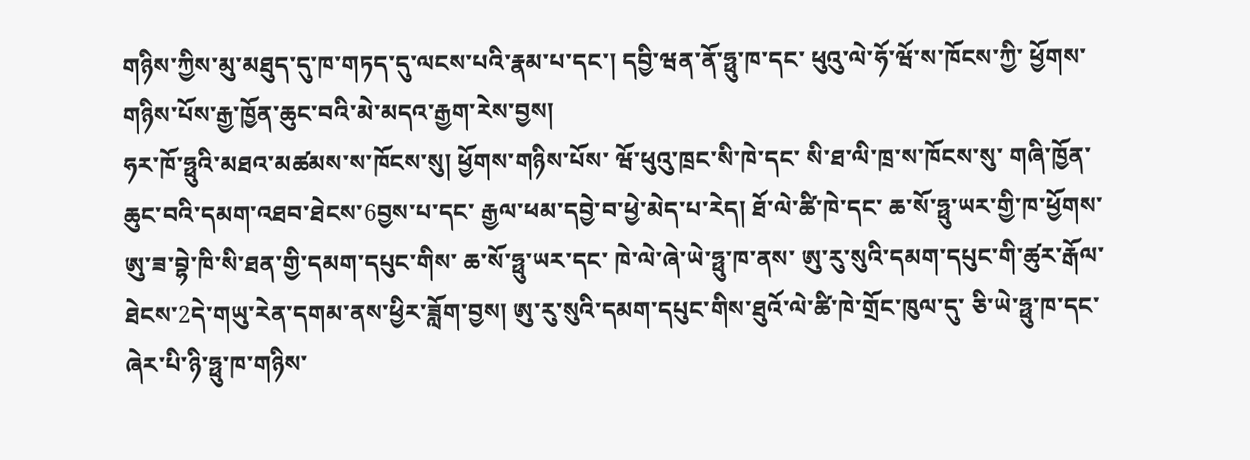གཉིས་ཀྱིས་མུ་མཐུད་དུ་ཁ་གཏད་དུ་ལངས་པའི་རྣམ་པ་དང་། དབྱི་ཝན་ནོ་ཧྥུ་ཁ་དང་ ཕུའུ་ལེ་ཧོ་ཝོ་ས་ཁོངས་ཀྱི་ ཕྱོགས་གཉིས་པོས་རྒྱ་ཁྱོན་ཆུང་བའི་མེ་མདའ་རྒྱག་རེས་བྱས།
ཧར་ཁོ་ཧྥུའི་མཐའ་མཚམས་ས་ཁོངས་སུ། ཕྱོགས་གཉིས་པོས་ ཝོ་ཕུའུ་ཁྲང་སི་ཁེ་དང་ སི་ཐ་ལི་ཁྲ་ས་ཁོངས་སུ་ གཞི་ཁྱོན་ཆུང་བའི་དམག་འཐབ་ཐེངས་6བྱས་པ་དང་ རྒྱལ་ཕམ་དབྱེ་བ་ཕྱེ་མེད་པ་རེད། ཐོ་ལེ་ཚི་ཁེ་དང་ ཆ་སོ་ཧྥུ་ཡར་གྱི་ཁ་ཕྱོགས་ ཨུ་ཟ་བྷེ་ཁི་སི་ཐན་གྱི་དམག་དཔུང་གིས་ ཆ་སོ་ཧྥུ་ཡར་དང་ ཁེ་ལེ་ཞེ་ཡེ་ཧྥུ་ཁ་ནས་ ཨུ་རུ་སུའི་དམག་དཔུང་གི་ཚུར་རྒོལ་ཐེངས་2དེ་གཡུ་རེན་དགམ་ནས་ཕྱིར་ཟློག་བྱས། ཨུ་རུ་སུའི་དམག་དཔུང་གིས་ཐུའོ་ལེ་ཚི་ཁེ་གྲོང་ཁུལ་དུ་ ཅི་ཡེ་ཧྥུ་ཁ་དང་ཞེར་པི་ཉི་ཧྥུ་ཁ་གཉིས་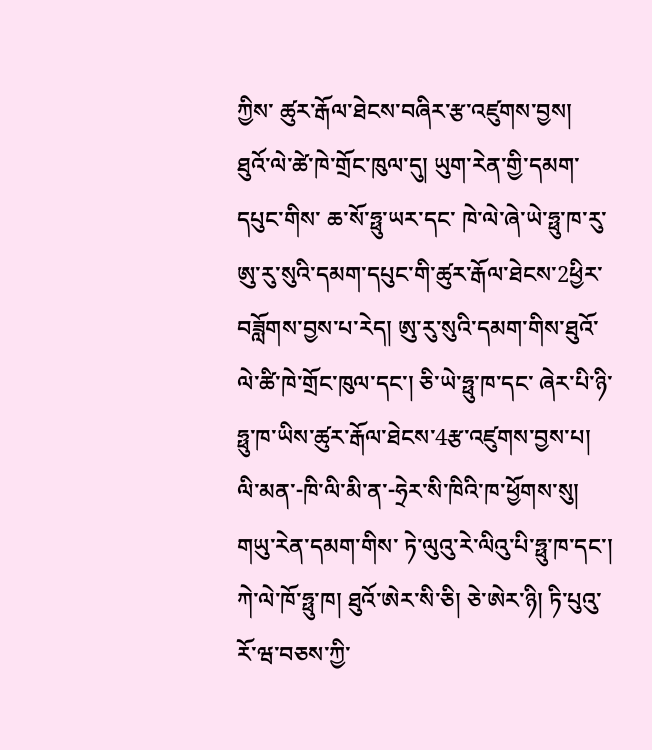ཀྱིས་ ཚུར་རྒོལ་ཐེངས་བཞིར་རྩ་འཛུགས་བྱས།
ཐུའོ་ལེ་ཚེ་ཁེ་གྲོང་ཁུལ་དུ། ཡུག་རེན་གྱི་དམག་དཔུང་གིས་ ཆ་སོ་ཧྥུ་ཡར་དང་ ཁེ་ལེ་ཞེ་ཡེ་ཧྥུ་ཁ་རུ་ ཨུ་རུ་སུའི་དམག་དཔུང་གི་ཚུར་རྒོལ་ཐེངས་2ཕྱིར་བཟློགས་བྱས་པ་རེད། ཨུ་རུ་སུའི་དམག་གིས་ཐུའོ་ལེ་ཚི་ཁེ་གྲོང་ཁུལ་དང་། ཅི་ཡེ་ཧྥུ་ཁ་དང་ ཞེར་པི་ཉི་ཧྥུ་ཁ་ཡིས་ཚུར་རྒོལ་ཐེངས་4རྩ་འཛུགས་བྱས་པ།
ལི་མན་-ཁི་ལི་མི་ན་-ཧྲེར་སི་ཁིའི་ཁ་ཕྱོགས་སུ། གཡུ་རེན་དམག་གིས་ ཏེ་ལུའུ་རེ་ལིའུ་པི་ཧྥུ་ཁ་དང་། ཀེ་ལེ་ཁོ་ཧྥུ་ཁ། ཐུའོ་ཨེར་སི་ཅི། ཅེ་ཨེར་ཉི། ཏི་པུའུ་རོ་ཝ་བཅས་ཀྱི་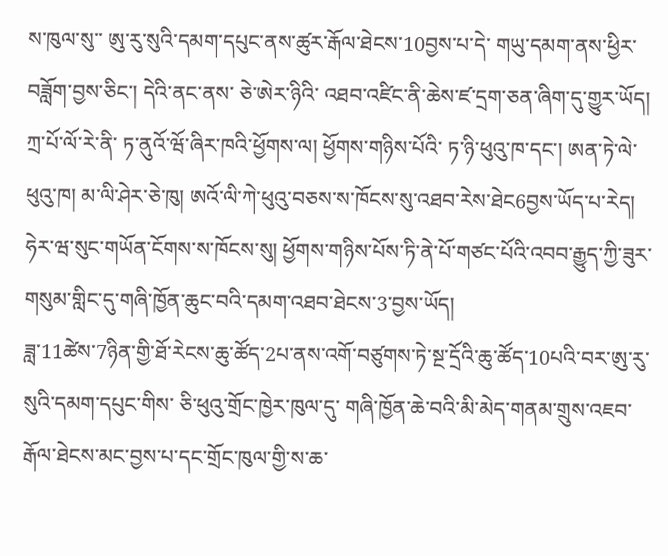ས་ཁུལ་སུ་་ ཨུ་རུ་སུའི་དམག་དཔུང་ནས་ཚུར་རྒོལ་ཐེངས་10བྱས་པ་དེ་ གཡུ་དམག་ནས་ཕྱིར་བཟློག་བྱས་ཅིང་། དེའི་ནང་ནས་ ཅེ་ཨེར་ཉིའི་ འཐབ་འཛིང་ནི་ཆེས་ཛ་དྲག་ཅན་ཞིག་དུ་གྱུར་ཡོད།
ཀྲ་པོ་ལོ་རེ་ནི་ ཏ་ནུའོ་ཝོ་ཞིར་ཁའི་ཕྱོགས་ལ། ཕྱོགས་གཉིས་པོའི་ ཏ་ཉི་ཕུའུ་ཁ་དང་། ཨན་ཏེ་ལེ་ཕུའུ་ཁ། མ་ལི་ཤེར་ཅེ་ཁུ། ཨའོ་ལི་ཀེ་ཕུའུ་བཅས་ས་ཁོངས་སུ་འཐབ་རེས་ཐེང6བྱས་ཡོད་པ་རེད།
ཧེར་ཝ་སུང་གཡོན་ངོགས་ས་ཁོངས་སུ། ཕྱོགས་གཉིས་པོས་ཏི་ནེ་པོ་གཙང་པོའི་འབབ་རྒྱུད་ཀྱི་ཟུར་གསུམ་གླིང་དུ་གཞི་ཁྱོན་ཆུང་བའི་དམག་འཐབ་ཐེངས་3་བྱས་ཡོད།
ཟླ་11ཚེས་7ཉིན་གྱི་ཐོ་རེངས་ཆུ་ཚོད་2པ་ནས་འགོ་བཙུགས་ཏེ་སྔ་དྲོའི་ཆུ་ཚོད་10པའི་བར་ཨུ་རུ་སུའི་དམག་དཔུང་གིས་ ཅི་ཕུའུ་གྲོང་ཁྱེར་ཁུལ་དུ་ གཞི་ཁྱོན་ཆེ་བའི་མི་མེད་གནམ་གྲུས་འཇབ་རྒོལ་ཐེངས་མང་བྱས་པ་དང་གྲོང་ཁུལ་གྱི་ས་ཆ་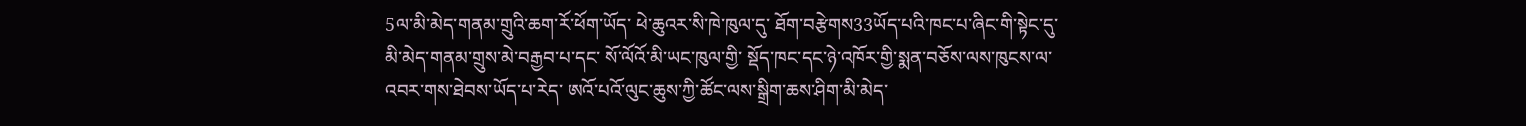5ལ་མི་མེད་གནམ་གྲུའི་ཆག་རོ་ཕོག་ཡོད་ ཕེ་ཆུའར་སི་ཁེ་ཁུལ་དུ་ ཐོག་བརྩེགས33ཡོད་པའི་ཁང་པ་ཞིང་གི་སྟེང་དུ་མི་མེད་གནམ་གྲུས་མེ་བརྒྱབ་པ་དང་ སོ་ལོའོ་མི་ཡང་ཁུལ་གྱི་ སྡོད་ཁང་དང་ཉེ་འཁོར་གྱི་སྨན་བཅོས་ལས་ཁུངས་ལ་འབར་གས་ཐེབས་ཡོད་པ་རེད་ ཨའོ་པའོ་ལུང་ཆུས་ཀྱི་ཚོང་ལས་སྒྲིག་ཆས་ཤིག་མི་མེད་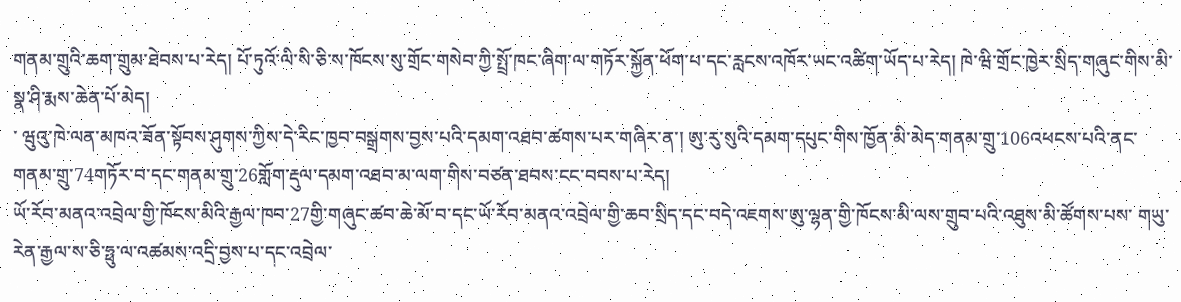གནམ་གྲུའི་ཆག་གྲུམ་ཐེབས་པ་རེད། པོ་ཏུའོ་ལི་སི་ཅི་ས་ཁོངས་སུ་གྲོང་གསེབ་ཀྱི་སྤྲོ་ཁང་ཞིག་ལ་གཏོར་སྐྱོན་ཕོག་པ་དང་རླངས་འཁོར་ཡང་འཚིག་ཡོད་པ་རེད། ཁེ་ཝི་གྲོང་ཁྱེར་སྲིད་གཞུང་གིས་མི་སྣ་ཤི་རྨས་ཆེན་པོ་མེད།
་ ཝུའུ་ཁེ་ལན་མཁའ་ཟོན་སྟོབས་ཤུགས་ཀྱིས་དེ་རིང་ཁྱབ་བསྒྲགས་བྱས་པའི་དམག་འཐབ་ཚགས་པར་གཞིར་ན་། ཨུ་རུ་སུའི་དམག་དཔུང་གིས་ཁྱོན་མི་མེད་གནམ་གྲུ་106འཕངས་པའི་ནང་གནམ་གྲུ་74གཏོར་བ་དང་གནམ་གྲུ་26གློག་རྡུལ་དམག་འཐབ་མ་ལག་གིས་བཙན་ཐབས་ངང་བབས་པ་རེད།
ཡོ་རོབ་མནའ་འབྲེལ་གྱི་ཁོངས་མིའི་རྒྱལ་ཁབ་27གྱི་གཞུང་ཚབ་ཆེ་མོ་བ་དང་ཡོ་རོབ་མནའ་འབྲེལ་གྱི་ཆབ་སྲིད་དང་བདེ་འཇགས་ཨུ་ལྷན་གྱི་ཁོངས་མི་ལས་གྲུབ་པའི་འཐུས་མི་ཚོགས་པས་ གཡུ་རེན་རྒྱལ་ས་ཅི་ཧྥུ་ལ་འཚམས་འདྲི་བྱས་པ་དང་འབྲེལ་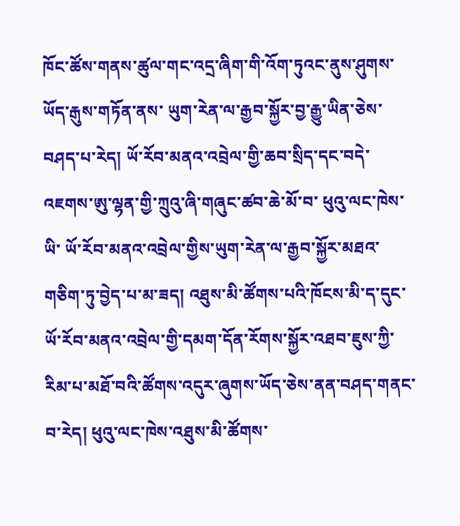ཁོང་ཚོས་གནས་ཚུལ་གང་འདྲ་ཞིག་གི་འོག་ཏུའང་ནུས་ཤུགས་ཡོད་རྒུས་གཏོན་ནས་ ཡུག་རེན་ལ་རྒྱབ་སྐྱོར་བྱ་རྒྱུ་ཡིན་ཅེས་བཤད་པ་རེད། ཡོ་རོབ་མནའ་འབྲེལ་གྱི་ཆབ་སྲིད་དང་བདེ་འཇགས་ཨུ་ལྷན་གྱི་ཀྲུའུ་ཞི་གཞུང་ཚབ་ཆེ་མོ་བ་ ཕུའུ་ལང་ཁེས་ཡི་ ཡོ་རོབ་མནའ་འབྲེལ་གྱིས་ཡུག་རེན་ལ་རྒྱབ་སྐྱོར་མཐའ་གཅིག་ཏུ་བྱེད་པ་མ་ཟད། འཐུས་མི་ཚོགས་པའི་ཁོངས་མི་ད་དུང་ཡོ་རོབ་མནའ་འབྲེལ་གྱི་དམག་དོན་རོགས་སྐྱོར་འཐབ་ཇུས་ཀྱི་རིམ་པ་མཐོ་བའི་ཚོགས་འདུར་ཞུགས་ཡོད་ཅེས་ནན་བཤད་གནང་བ་རེད། ཕུའུ་ལང་ཁེས་འཐུས་མི་ཚོགས་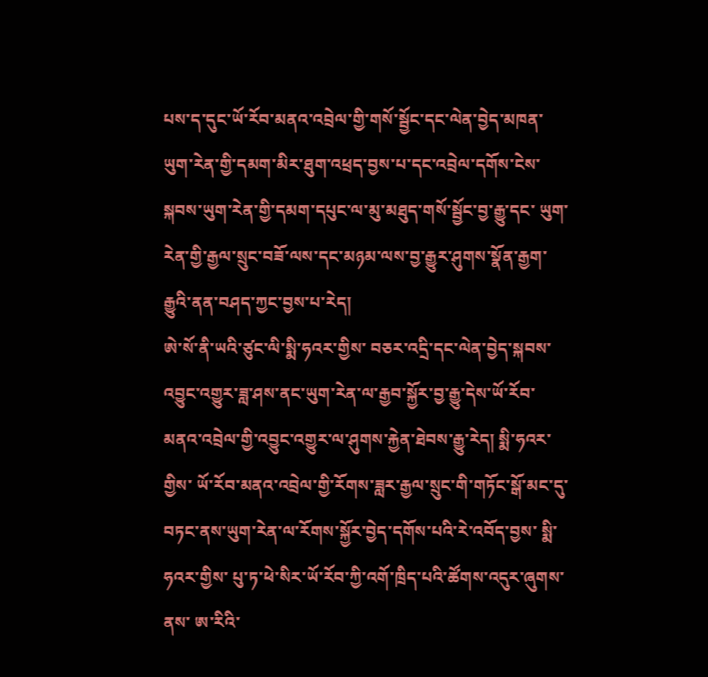པས་ད་དུང་ཡོ་རོབ་མནའ་འབྲེལ་གྱི་གསོ་སྦྱོང་དང་ལེན་བྱེད་མཁན་ཡུག་རེན་གྱི་དམག་མིར་ཐུག་འཕྲད་བྱས་པ་དང་འབྲེལ་དགོས་ངེས་སྐབས་ཡུག་རེན་གྱི་དམག་དཔུང་ལ་མུ་མཐུད་གསོ་སྦྱོང་བྱ་རྒྱུ་དང་ ཡུག་རེན་གྱི་རྒྱལ་སྲུང་བཟོ་ལས་དང་མཉམ་ལས་བྱ་རྒྱུར་ཤུགས་སྣོན་རྒྱག་རྒྱུའི་ནན་བཤད་ཀྱང་བྱས་པ་རེད།
ཨེ་སོ་ནི་ཡའི་ཙུང་ལི་སྨི་ཧའར་གྱིས་ བཅར་འདྲི་དང་ལེན་བྱེད་སྐབས་འབྱུང་འགྱུར་ཟླ་ཤས་ནང་ཡུག་རེན་ལ་རྒྱབ་སྐྱོར་བྱ་རྒྱུ་དེས་ཡོ་རོབ་མནའ་འབྲེལ་གྱི་འབྱུང་འགྱུར་ལ་ཤུགས་རྐྱེན་ཐེབས་རྒྱུ་རེད། སྨི་ཧའར་གྱིས་ ཡོ་རོབ་མནའ་འབྲེལ་གྱི་རོགས་ཟླར་རྒྱལ་སྲུང་གི་གཏོང་སྒོ་མང་དུ་བཏང་ནས་ཡུག་རེན་ལ་རོགས་སྐྱོར་བྱེད་དགོས་པའི་རེ་འབོད་བྱས་ སྨི་ཧའར་གྱིས་ པུ་ཏ་ཕེ་སིར་ཡོ་རོབ་ཀྱི་འགོ་ཁྲིད་པའི་ཚོགས་འདུར་ཞུགས་ནས་ ཨ་རིའི་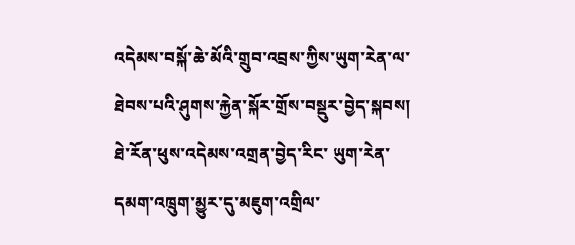འདེམས་བསྐོ་ཆེ་མོའི་གྲུབ་འབྲས་ཀྱིས་ཡུག་རེན་ལ་ཐེབས་པའི་ཤུགས་རྐྱེན་སྐོར་གྲོས་བསྡུར་བྱེད་སྐབས། ཐེ་རོན་ཕུས་འདེམས་འགྲན་བྱེད་རིང་ ཡུག་རེན་དམག་འཁྲུག་མྱུར་དུ་མཇུག་འགྲིལ་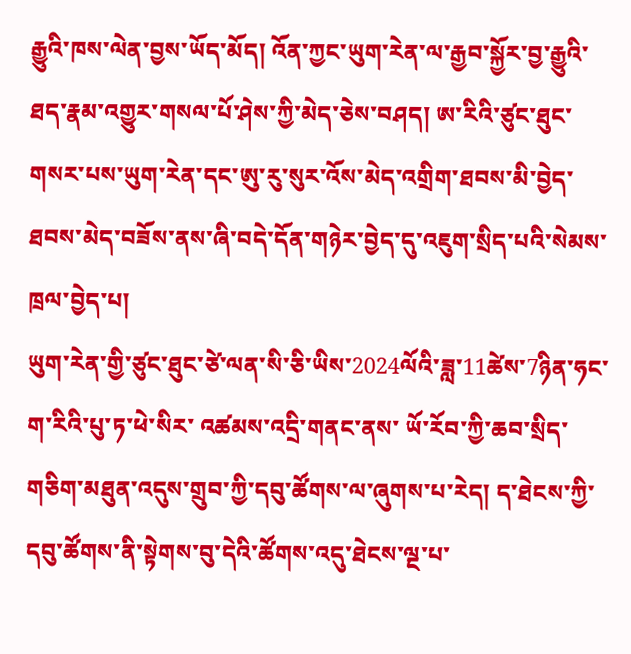རྒྱུའི་ཁས་ལེན་བྱས་ཡོད་མོད། འོན་ཀྱང་ཡུག་རེན་ལ་རྒྱབ་སྐྱོར་བྱ་རྒྱུའི་ཐད་རྣམ་འགྱུར་གསལ་པོ་ཤེས་ཀྱི་མེད་ཅེས་བཤད། ཨ་རིའི་ཙུང་ཐུང་གསར་པས་ཡུག་རེན་དང་ཨུ་རུ་སུར་འོས་མེད་འགྲིག་ཐབས་མི་བྱེད་ཐབས་མེད་བཟོས་ནས་ཞི་བདེ་དོན་གཉེར་བྱེད་དུ་འཇུག་སྲིད་པའི་སེམས་ཁྲལ་བྱེད་པ།
ཡུག་རེན་གྱི་ཙུང་ཐུང་ཙེ་ལན་སི་ཅི་ཡིས་2024ལོའི་ཟླ་11ཚེས་7ཉིན་ཧང་ག་རིའི་པུ་ཏ་ཕེ་སིར་ འཚམས་འདྲི་གནང་ནས་ ཡོ་རོབ་ཀྱི་ཆབ་སྲིད་གཅིག་མཐུན་འདུས་གྲུབ་ཀྱི་དབུ་ཚོགས་ལ་ཞུགས་པ་རེད། ད་ཐེངས་ཀྱི་དབུ་ཚོགས་ནི་སྟེགས་བུ་དེའི་ཚོགས་འདུ་ཐེངས་ལྔ་པ་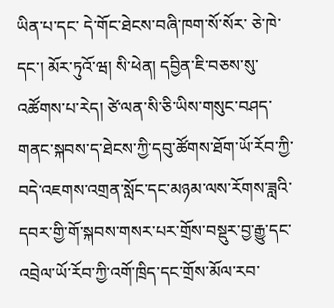ཡིན་པ་དང་ དེ་གོང་ཐེངས་བཞི་ཁག་སོ་སོར་ ཅེ་ཁེ་དང་། མོར་ཏུའོ་ཝ། སི་ཕེན། དབྱིན་ཇི་བཅས་སུ་འཚོགས་པ་རེད། ཙེ་ལན་སི་ཅི་ཡིས་གསུང་བཤད་གནང་སྐབས་ད་ཐེངས་ཀྱི་དབུ་ཚོགས་ཐོག་ཡོ་རོབ་ཀྱི་བདེ་འཇགས་འགྲན་སློང་དང་མཉམ་ལས་རོགས་ཟླའི་དབར་གྱི་གོ་སྐབས་གསར་པར་གྲོས་བསྡུར་བྱ་རྒྱུ་དང་འབྲེལ་ཡོ་རོབ་ཀྱི་འགོ་ཁྲིད་དང་གྲོས་མོལ་རབ་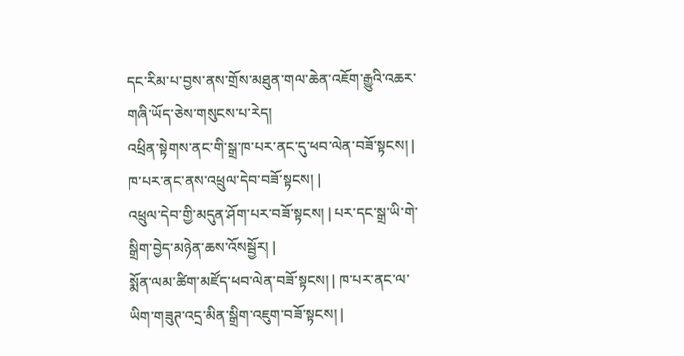དང་རིམ་པ་བྱས་ནས་གྲོས་མཐུན་གལ་ཆེན་འཇོག་རྒྱུའི་འཆར་གཞི་ཡོད་ཅེས་གསུངས་པ་རེད།
འཕྲིན་སྟེགས་ནང་གི་སྒྲ་ཁ་པར་ནང་དུ་ཕབ་ལེན་བཟོ་སྟངས། | ཁ་པར་ནང་ནས་འཕྲུལ་དེབ་བཟོ་སྟངས། |
འཕྲུལ་དེབ་གྱི་མདུན་ཤོག་པར་བཟོ་སྟངས། | པར་དང་སྒྲ་ཡི་གེ་སྒྲིག་བྱེད་མཉེན་ཆས་འོསསྦྱོར། |
སྨོན་ལམ་ཚིག་མཛོད་ཕབ་ལེན་བཟོ་སྟངས། | ཁ་པར་ནང་ལ་ཡིག་གཟུཊ་འདྲ་མིན་སྒྲིག་འཇུག་བཟོ་སྟངས། |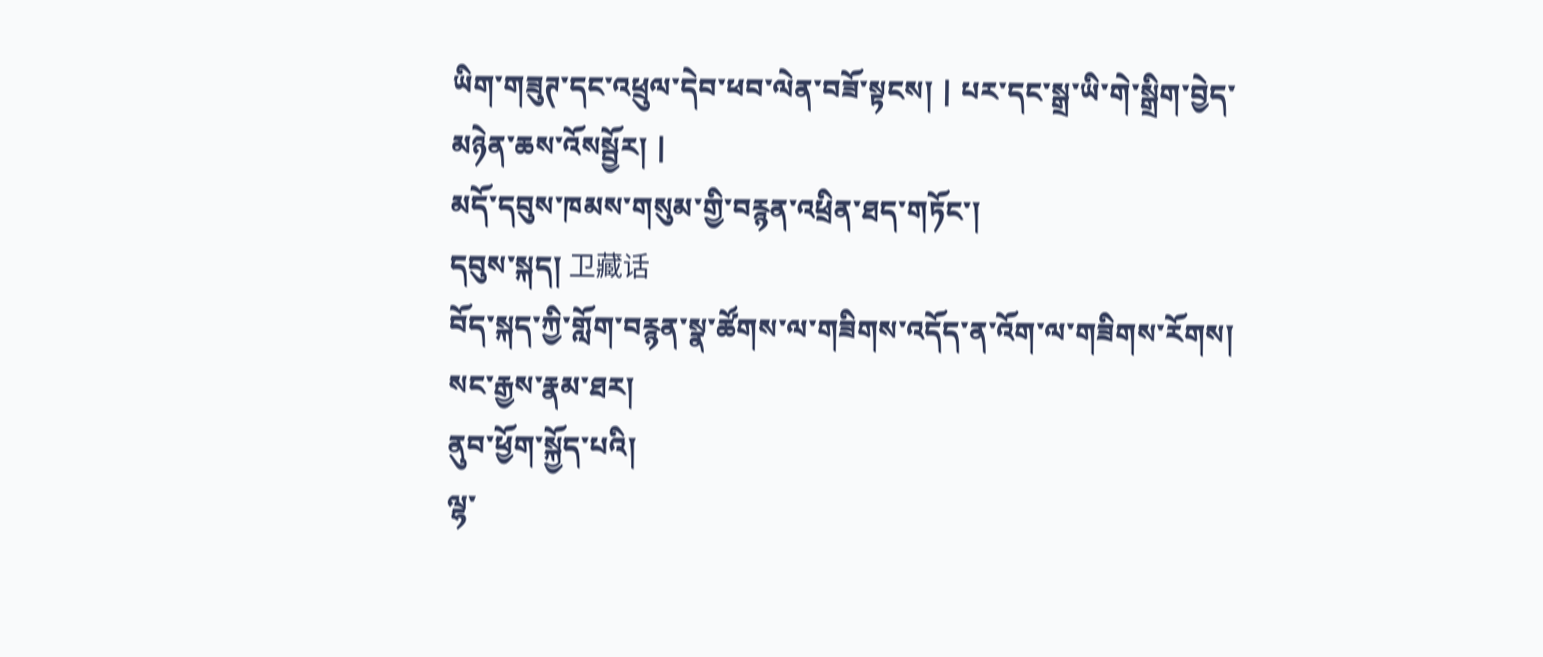ཡིག་གཟུཊ་དང་འཕྲུལ་དེབ་ཕབ་ལེན་བཟོ་སྟངས། | པར་དང་སྒྲ་ཡི་གེ་སྒྲིག་བྱེད་མཉེན་ཆས་འོསསྦྱོར། |
མདོ་དབུས་ཁམས་གསུམ་གྱི་བརྙན་འཕྲིན་ཐད་གཏོང་།
དབུས་སྐད། 卫藏话
བོད་སྐད་ཀྱི་གློག་བརྙན་སྣ་ཚོགས་ལ་གཟིགས་འདོད་ན་འོག་ལ་གཟིགས་རོགས།
སང་རྒྱས་རྣམ་ཐར།
ནུབ་ཕྱོག་སྐྱོད་པའི།
ལྷ་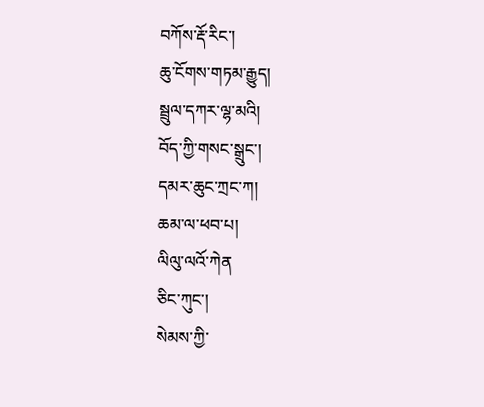བཀོས་རྡོ་རིང་།
ཆུ་ངོགས་གཏམ་རྒྱུད།
སྦྲུལ་དཀར་ལྷ་མའི།
བོད་ཀྱི་གསང་སྒྲུང་།
དམར་ཆུང་ཀྲང་ཀ།
ཆམ་ལ་ཕབ་པ།
ལིལུ་ལའོ་ཀེན
ཅིང་ཀུང་།
སེམས་ཀྱི་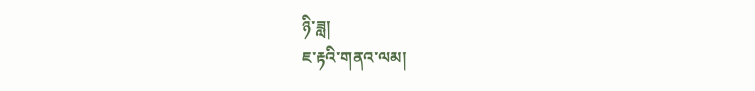ཉི་ཟླ།
ཇ་རྟའི་གནའ་ལམ།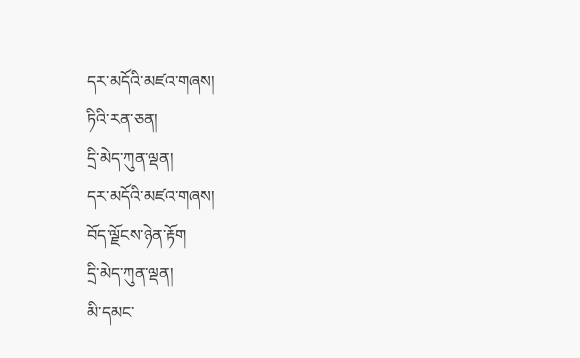དར་མདོའི་མཛའ་གཞས།
ཏིའི་རན་ཅན།
དྲི་མེད་ཀུན་ལྡན།
དར་མདོའི་མཛའ་གཞས།
བོད་ལྗོངས་ཉེན་རྟོག
དྲི་མེད་ཀུན་ལྡན།
མི་དམང་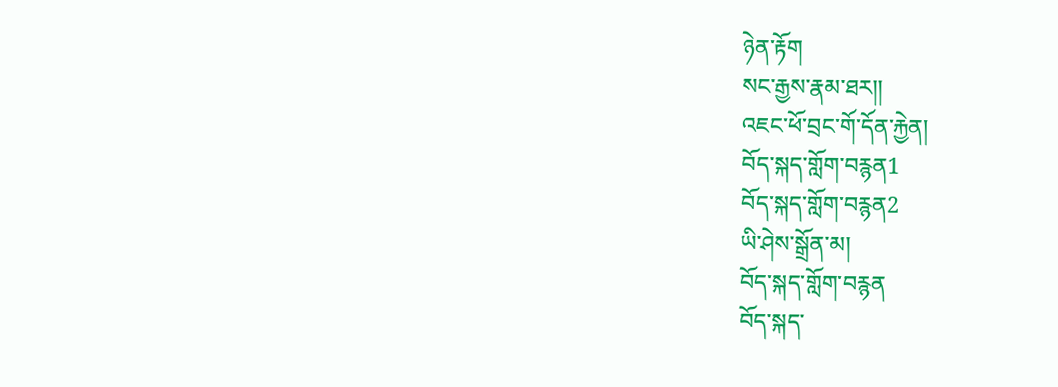ཉེན་རྟོག
སང་རྒྱས་རྣམ་ཐར།།
འཇང་ཕོ་བྲང་གོ་དོན་རྐྱེན།
བོད་སྐད་གློག་བརྙན1
བོད་སྐད་གློག་བརྙན2
ཡི་ཤེས་སྒྲོན་མ།
བོད་སྐད་གློག་བརྙན
བོད་སྐད་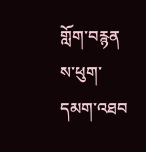གློག་བརྙན
ས་ཕུག་དམག་འཐབ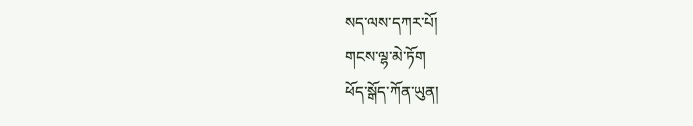སད་ལས་དཀར་པོ།
གངས་ལྷ་མེ་ཏོག
ཕོད་སྒོད་ཀོན་ཡུན།